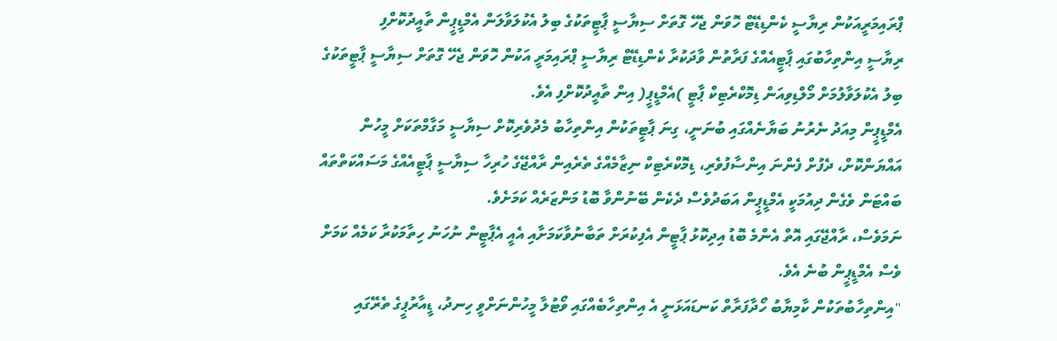ޕްރައިމަރީއަކުން ރިޔާސީ ކެންޑިޑޭޓް ހޮވަން ޖެހޭ ގޮތަށް ސިޔާސީ ޕާޓީތަކުގެ ބިލު އެކުލަވާލަން އެމްޑީޕީން ތާއީދުކޮށްފި
ރިޔާސީ އިންތިހާބުގައި ޕާޓީއެއްގެ ފަރާތުން ވާދަކުރާ ކެންޑިޑޭޓް ރިޔާސީ ޕްރައިމަރީ އަކުން ހޮވަން ޖެހޭ ގޮތަށް ސިޔާސީ ޕާޓީތަކުގެ ބިލު އެކުލަވާލުމަށް މޯލްޑިވިއަން ޑިމޮކްރެޓިކް ޕާޓީ )އެމްޑީޕީ( އިން ތާއީދުކޮށްފި އެވެ.
އެމްޑީޕީން މިއަދު ނެރުނު ބަޔާނެއްގައި ބުނަނީ، ގިނަ ޕާޓީތަކުން އިންތިހާބު މެދުވެރިކޮށް ސިޔާސީ މަގާމްތަކަށް މީހުން އައްޔަންކޮށް، ދެފުށް ފެންނަ އިންސާފުވެރި، ޑިމޮކްރެޓިކް ނިޒާމެއްގެ ތެރެއިން ރާއްޖޭގެ ހުރިހާ ސިޔާސީ ޕާޓީއެއްގެ މަސައްކަތްތައް ބައްޓަން ވެގެން ދިއުމަކީ އެމްޑީޕީން އަބަދުވެސް ދެކެން ބޭނުންވާ ބޮޑު މަންޒަރެއް ކަމަށެވެ.
ނަމަވެސް، ރާއްޖޭގައި އޮތް އެންމެ ބޮޑު އިދިކޮޅު ޕާޓީން އެފިކުރަށް ތަބާނުވާކަމަށާއި އެއީ އެޕާޓީން ނުހަނު ހިތާމަކުރާ ކަމެއް ކަމަށް ވެސް އެމްޑީޕީން ބުނެ އެވެ.
"އިންތިހާބުތަކުން ކާމިޔާބު ހޯދާފަރާތް ކަނޑައަޅަނީ އެ އިންތިހާބެއްގައި ވޯޓުލާ މީހުންނަށްވީ ހިނދު، ޑީއާރުޕީގެ ތެރޭގައި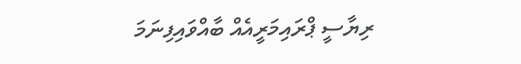ރިޔާސީ ޕްރައިމަރީއެއް ބާއްވައިފިނަމަ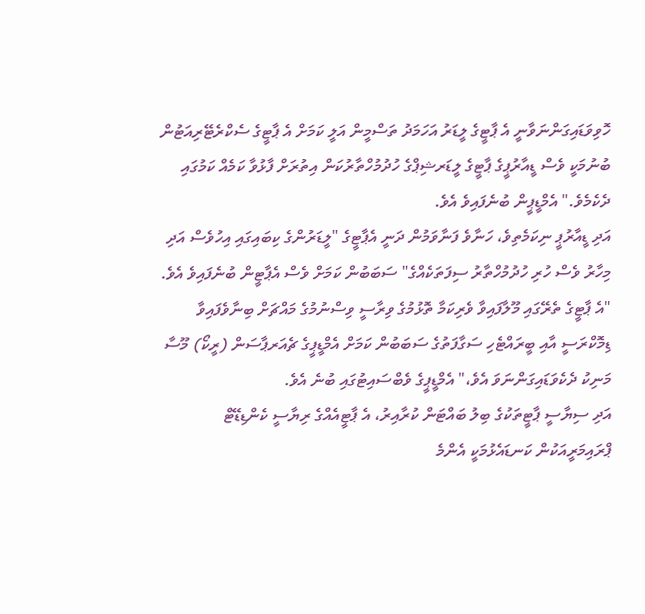ހޮވިވަޑައިގަންނަވާނީ އެ ޕާޓީގެ ލީޑަރު އަހަމަދު ތަސްމީން އަލީ ކަމަށް އެ ޕާޓީގެ ސެކްރެޓޭރިއަޓުން ބުނުމަކީ ވެސް ޑީއާރުޕީގެ ޕާޓީގެ ލީޑަރޝިޕްގެ ހުދުމުހްތާރުކަން އިތުރަށް ފާޅުވާ ކަމެއް ކަމުގައި ދެކެމެވެ." އެމްޑީޕީން ބުނެފައިވެ އެވެ.
އަދި ޑީއާރުޕީ ނިކަމެތިވެ، ހަނާވެ ފަނާވަމުން ދަނީ އެޕާޓީގެ "ލީޑަރުންގެ ކިބައިގައި އިހުވެސް އަދި މިހާރު ވެސް ހުރި ހުދުމުހްތާރު ސިފަތަކެއްގެ" ސަބަބުން ކަމަށް ވެސް އެޕާޓީން ބުނެފައިވެ އެވެ.
"އެ ޕާޓީގެ ތެރޭގައި މޫލާފައިވާ ވެރިކަމާ ތޮޅުމުގެ ވިރާސީ ވިސްނުމުގެ މައްޗަށް ބިނާވެފައިވާ ޑިމޮކްރަސީ އާއި ބީރައްޓެހި ސަގާފަތުގެ ސަބަބުން ކަމަށް އެމްޑީޕީގެ ޗެއަރޕާސަން (ރީކޯ) މޫސާ މަނިކު ދެކެވަޑައިގަންނަވަ އެވެ،" އެމްޑީޕީގެ ވެބްސައިޓުގައި ބުނެ އެވެ.
އަދި ސިޔާސީ ޕާޓީތަކުގެ ބިލު ބައްޓަން ކުރާއިރު، އެ ޕާޓީއެއްގެ ރިޔާސީ ކެންޑިޑޭޓް ޕްރައިމަރީއަކުން ކަނޑައެޅުމަކީ އެންމެ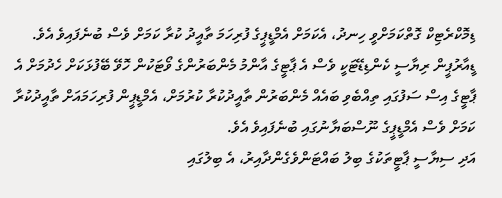ޑިމޮކްރެޓިކް ގޮތްކަމަށްވީ ހިނދު، އެކަމަށް އެމްޑީޕީގެ ފުރިހަމަ ތާއީދު ކުރާ ކަމަށް ވެސް ބުނެފައިވެ އެވެ.
ޑީއާރުޕީން ރިޔާސީ ކެންޑިޑޭޓަކީ ވެސް އެ ޕާޓީގެ އާންމު މެންބަރުންގެ ވޯޓަކުން ހޮވޭ ބޭފުޅަކަށް ހެދުމަށް އެ ޕާޓީގެ އިސް ސަފުގައި ތިއްބެވި ބައެއް މެންބަރުން ތާއީދުކުރާ ކުރުމަށް، އެމްޑީޕީން ފުރިހަމައަށް ތާއީދުކުރާ ކަމަށް ވެސް އެމްޑީޕީގެ ނޫސްބަޔާނުގައި ބުނެފައިވެ އެވެ.
އަދި ސިޔާސީ ޕާޓީތަކުގެ ބިލު ބައްޓަންވެގެންދާއިރު، އެ ބިލުގައި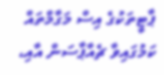ޕާޓީތަކުގެ އިސް މަގާމްތައް ކަމުގައިވާ ޗެއާޕާސަން އާއި،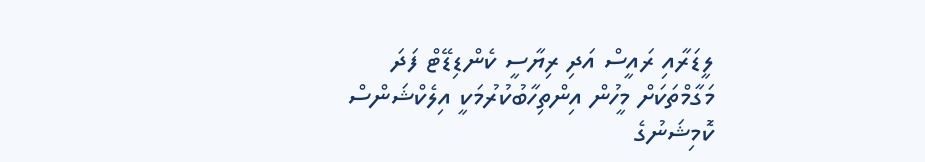ލީޑަރާއި ރައީސް އަދި ރިޔާސީ ކެންޑިޑޭޓް ފަދަ މަގާމްތަކަށް މީހުން އިންތިހާބުކުރުމަކީ އިލެކްޝަންސް ކޮމިޝަނުގެ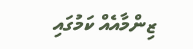ޒިންމާއެއް ކަމުގައި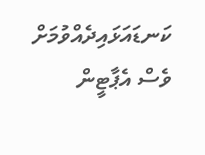ކަނޑައަޅައިދެއްވުމަށް ވެސް އެޕާޓީން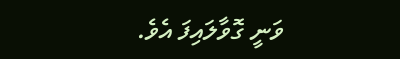ވަނީ ގޮވާލައިފަ އެވެ.